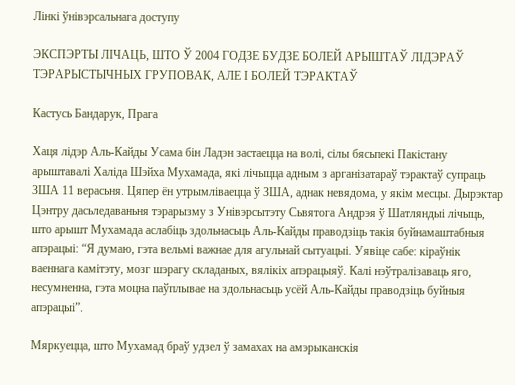Лінкі ўнівэрсальнага доступу

ЭКСПЭРТЫ ЛІЧАЦЬ, ШТО Ў 2004 ГОДЗЕ БУДЗЕ БОЛЕЙ АРЫШТАЎ ЛІДЭРАЎ ТЭРАРЫСТЫЧНЫХ ГРУПОВАК, АЛЕ І БОЛЕЙ ТЭРАКТАЎ

Кастусь Бандарук, Прага

Хаця лідэр Аль-Кайды Усама бін Ладэн застаецца на волі, сілы бясьпекі Пакістану арыштавалі Халіда Шэйха Мухамада, які лічыцца адным з арганізатараў тэрактаў супраць ЗША 11 верасьня. Цяпер ён утрымліваецца ў ЗША, аднак невядома, у якім месцы. Дырэктар Цэнтру дасьледаваньня тэрарызму з Унівэрсытэту Сьвятога Андрэя ў Шатляндыі лічыць, што арышт Мухамада аслабіць здольнасьць Аль-Кайды праводзіць такія буйнамаштабныя апэрацыі: “Я думаю, гэта вельмі важнае для агульнай сытуацыі. Уявіце сабе: кіраўнік ваеннага камітэту, мозг шэрагу складаных, вялікіх апэрацыяў. Калі нэўтралізаваць яго, несумненна, гэта моцна паўплывае на здольнасьць усёй Аль-Кайды праводзіць буйныя апэрацыі”.

Мяркуецца, што Мухамад браў удзел ў замахах на амэрыканскія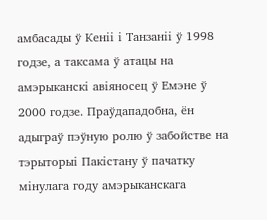амбасады ў Кеніі і Танзаніі ў 1998 годзе, а таксама ў атацы на амэрыканскі авіяносец ў Емэне ў 2000 годзе. Праўдападобна, ён адыграў пэўную ролю ў забойстве на тэрыторыі Пакістану ў пачатку мінулага году амэрыканскага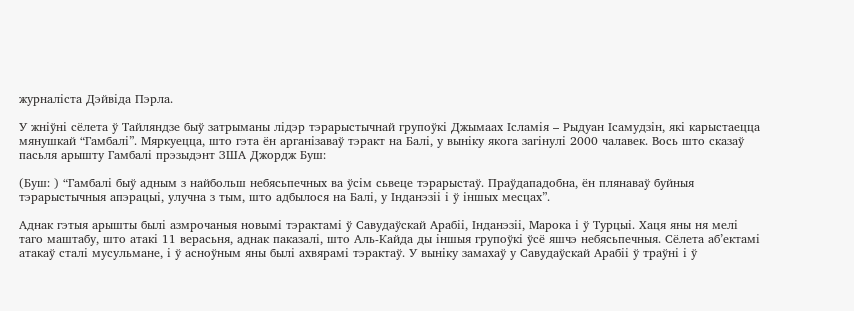журналіста Дэйвіда Пэрла.

У жніўні сёлета ў Тайляндзе быў затрыманы лідэр тэрарыстычнай групоўкі Джымаах Ісламія – Рыдуан Ісамудзін, які карыстаецца мянушкай “Гамбалі”. Мяркуецца, што гэта ён арганізаваў тэракт на Балі, у выніку якога загінулі 2000 чалавек. Вось што сказаў пасьля арышту Гамбалі прэзыдэнт ЗША Джордж Буш:

(Буш: ) “Гамбалі быў адным з найбольш небясьпечных ва ўсім сьвеце тэрарыстаў. Праўдападобна, ён плянаваў буйныя тэрарыстычныя апэрацыі, улучна з тым, што адбылося на Балі, у Інданэзіі і ў іншых месцах”.

Аднак гэтыя арышты былі азмрочаныя новымі тэрактамі ў Савудаўскай Арабіі, Інданэзіі, Марока і ў Турцыі. Хаця яны ня мелі таго маштабу, што атакі 11 верасьня, аднак паказалі, што Аль-Кайда ды іншыя групоўкі ўсё яшчэ небясьпечныя. Сёлета аб’ектамі атакаў сталі мусульмане, і ў асноўным яны былі ахвярамі тэрактаў. У выніку замахаў у Савудаўскай Арабіі ў траўні і ў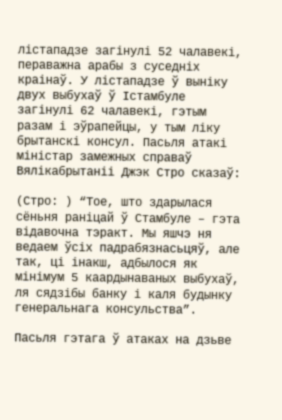лістападзе загінулі 52 чалавекі, пераважна арабы з суседніх краінаў. У лістападзе ў выніку двух выбухаў ў Істамбуле загінулі 62 чалавекі, гэтым разам і эўрапейцы, у тым ліку брытанскі консул. Пасьля атакі міністар замежных справаў Вялікабрытаніі Джэк Стро сказаў:

(Стро: ) “Тое, што здарылася сёньня раніцай ў Стамбуле – гэта відавочна тэракт. Мы яшчэ ня ведаем ўсіх падрабязнасьцяў, але так, ці інакш, адбылося як мінімум 5 каардынаваных выбухаў, ля сядзібы банку і каля будынку генеральнага консульства”.

Пасьля гэтага ў атаках на дзьве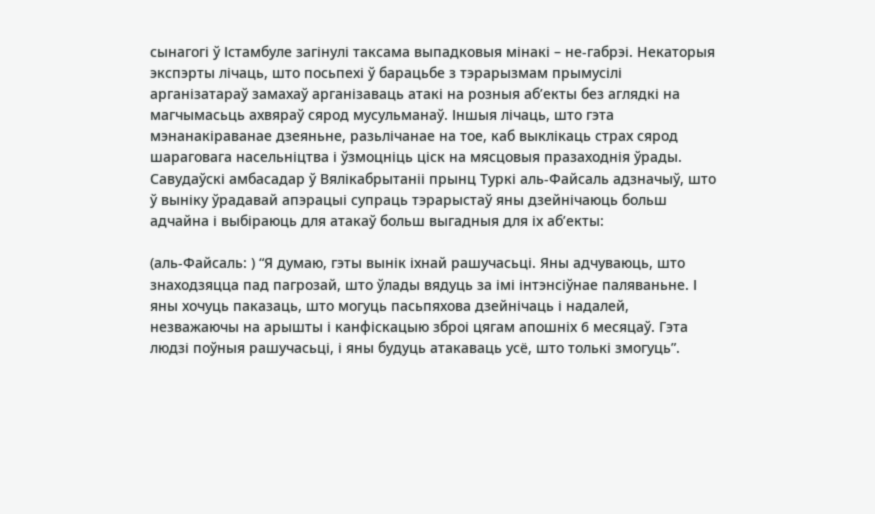сынагогі ў Істамбуле загінулі таксама выпадковыя мінакі – не-габрэі. Некаторыя экспэрты лічаць, што посьпехі ў барацьбе з тэрарызмам прымусілі арганізатараў замахаў арганізаваць атакі на розныя аб’екты без аглядкі на магчымасьць ахвяраў сярод мусульманаў. Іншыя лічаць, што гэта мэнанакіраванае дзеяньне, разьлічанае на тое, каб выклікаць страх сярод шараговага насельніцтва і ўзмоцніць ціск на мясцовыя празаходнія ўрады. Савудаўскі амбасадар ў Вялікабрытаніі прынц Туркі аль-Файсаль адзначыў, што ў выніку ўрадавай апэрацыі супраць тэрарыстаў яны дзейнічаюць больш адчайна і выбіраюць для атакаў больш выгадныя для іх аб’екты:

(аль-Файсаль: ) “Я думаю, гэты вынік іхнай рашучасьці. Яны адчуваюць, што знаходзяцца пад пагрозай, што ўлады вядуць за імі інтэнсіўнае паляваньне. І яны хочуць паказаць, што могуць пасьпяхова дзейнічаць і надалей, незважаючы на арышты і канфіскацыю зброі цягам апошніх 6 месяцаў. Гэта людзі поўныя рашучасьці, і яны будуць атакаваць усё, што толькі змогуць”.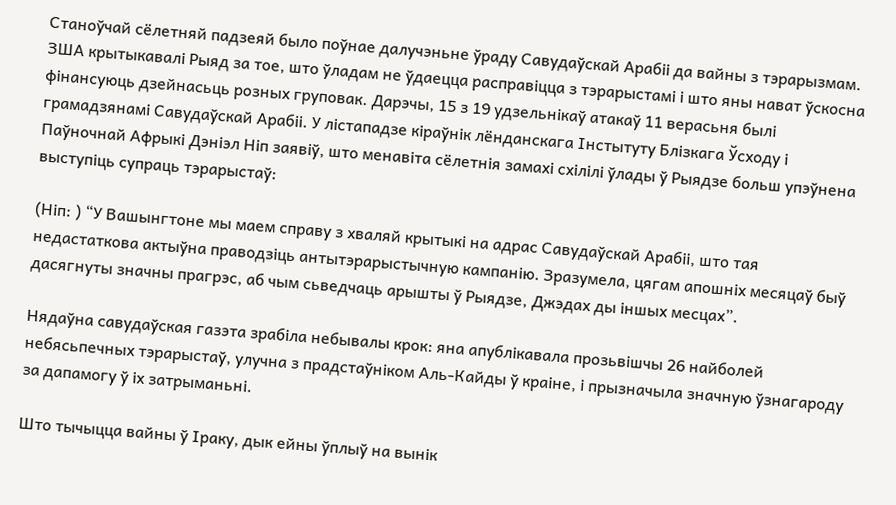Станоўчай сёлетняй падзеяй было поўнае далучэньне ўраду Савудаўскай Арабіі да вайны з тэрарызмам. ЗША крытыкавалі Рыяд за тое, што ўладам не ўдаецца расправіцца з тэрарыстамі і што яны нават ўскосна фінансуюць дзейнасьць розных груповак. Дарэчы, 15 з 19 удзельнікаў атакаў 11 верасьня былі грамадзянамі Савудаўскай Арабіі. У лістападзе кіраўнік лёнданскага Інстытуту Блізкага Ўсходу і Паўночнай Афрыкі Дэніэл Ніп заявіў, што менавіта сёлетнія замахі схілілі ўлады ў Рыядзе больш упэўнена выступіць супраць тэрарыстаў:

(Ніп: ) “У Вашынгтоне мы маем справу з хваляй крытыкі на адрас Савудаўскай Арабіі, што тая недастаткова актыўна праводзіць антытэрарыстычную кампанію. Зразумела, цягам апошніх месяцаў быў дасягнуты значны прагрэс, аб чым сьведчаць арышты ў Рыядзе, Джэдах ды іншых месцах”.

Нядаўна савудаўская газэта зрабіла небывалы крок: яна апублікавала прозьвішчы 26 найболей небясьпечных тэрарыстаў, улучна з прадстаўніком Аль-Кайды ў краіне, і прызначыла значную ўзнагароду за дапамогу ў іх затрыманьні.

Што тычыцца вайны ў Іраку, дык ейны ўплыў на вынік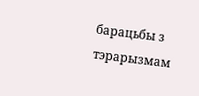барацьбы з тэрарызмам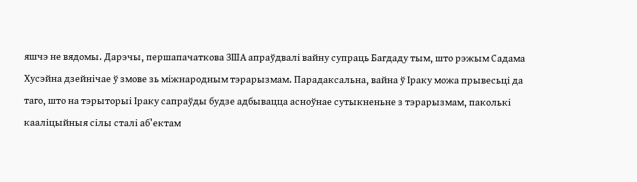яшчэ не вядомы. Дарэчы, першапачаткова ЗША апраўдвалі вайну супраць Багдаду тым, што рэжым Садама Хусэйна дзейнічае ў змове зь міжнародным тэрарызмам. Парадаксальна, вайна ў Іраку можа прывесьці да таго, што на тэрыторыі Іраку сапраўды будзе адбывацца асноўнае сутыкненьне з тэрарызмам, паколькі кааліцыйныя сілы сталі аб’ектам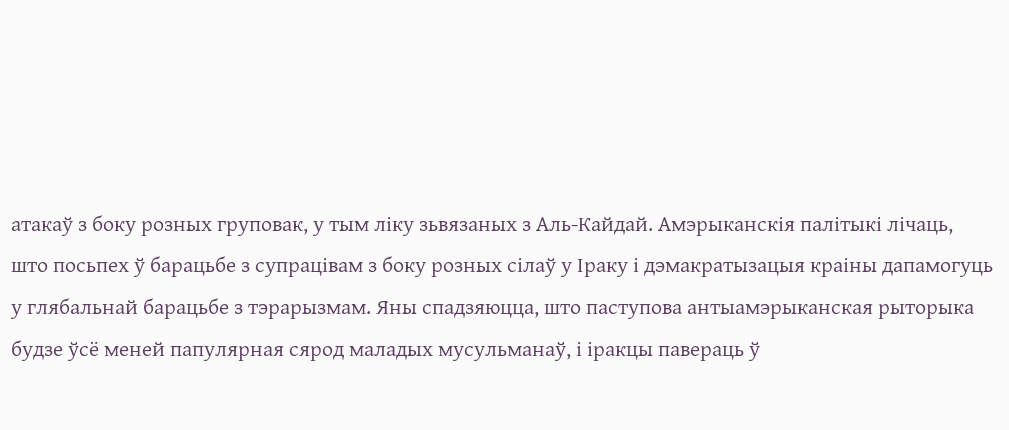атакаў з боку розных груповак, у тым ліку зьвязаных з Аль-Кайдай. Амэрыканскія палітыкі лічаць, што посьпех ў барацьбе з супрацівам з боку розных сілаў у Іраку і дэмакратызацыя краіны дапамогуць у глябальнай барацьбе з тэрарызмам. Яны спадзяюцца, што паступова антыамэрыканская рыторыка будзе ўсё меней папулярная сярод маладых мусульманаў, і іракцы павераць ў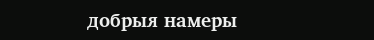добрыя намеры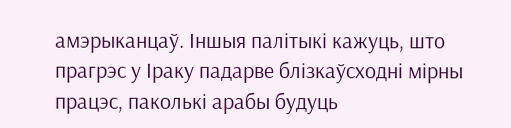амэрыканцаў. Іншыя палітыкі кажуць, што прагрэс у Іраку падарве блізкаўсходні мірны працэс, паколькі арабы будуць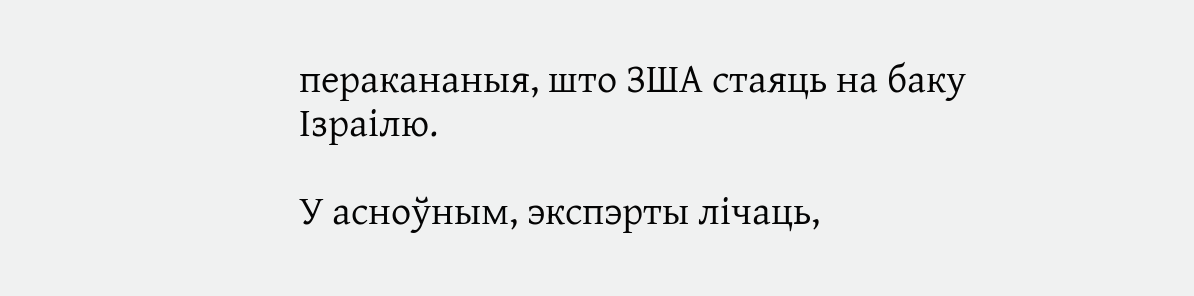перакананыя, што ЗША стаяць на баку Ізраілю.

У асноўным, экспэрты лічаць,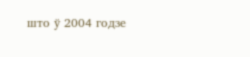што ў 2004 годзе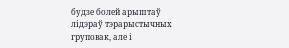будзе болей арыштаў лідэраў тэрарыстычных груповак, але і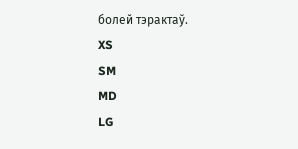болей тэрактаў.
XS
SM
MD
LG